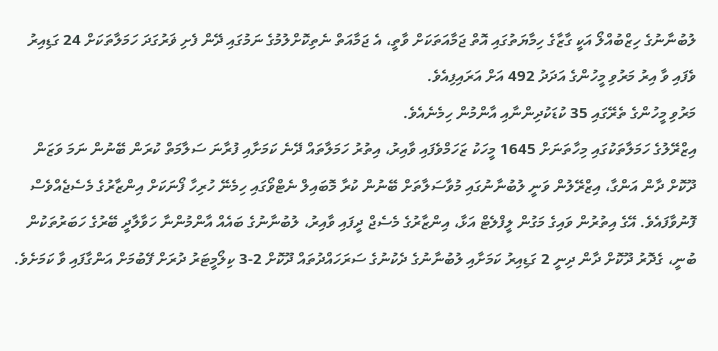ލުބުނާނުގެ ހިޒްބުއްލޯ އަކީ ގާޒާގެ ހިމާޔަތުގައި އޮތް ޖަމާއަތަކަށް ވާތީ، އެ ޖަމާއަތް ނެތިކޮށްލުމުގެ ނަމުގައި ދޭން ފެށި ޥަރުގަދަ ހަމަލާތަކަށް 24 ގަޑިއިރު ވެފައި ވާ އިރު މަރުވި މީހުންގެ އަދަދު 492 އަށް އަރައިފިއެވެ.
މަރުވި މީހުންގެ ތެރޭގައި 35 ކުޑަކުދިންނާއި އާންމުން ހިމެނެއެވެ.
އިޒްރޭލުގެ ހަމަލާތަކުގައި މިހާތަނަށް 1645 މީހަކު ޒަހަމްވެފައި ވާއިރު، އިތުރު ހަމަލާތައް ދޭނެ ކަމަށާއި ފުރާނަ ސަލާމަތް ކުރަން ބޭނުން ނަމަ ވަޒަން ދޫކޮށް ދާން އަންގާ، އިޒްރޭލުން ވަނީ ލުބުނާނުގައި މުވާސަލާތަށް ބޭނުން ކުރާ މޮބައިލް ނެޓްވޯގައި ހިމެނޭ ހުރިހާ ފޯނަކަށް އިންޒާރުގެ މެސެޖެއްވެސް ފޮނުވާފައެވެ. އޭގެ އިތުރުން ވައިގެ މަގުން ލީފްލެޓް އަޅާ، އިންޒާރުގެ މެސެޖް ދީފައި ވާއިރު، ލުބުނާނުގެ ބައެއް އާންމުންނާ ހަވާލާދީ ބޭރުގެ ހަބަރުތަކުން ބުނީ، ގެދޮރު ދޫކޮށް ދާން ދިނީ 2 ގަޑިއިރު ކަމަށާއި ލުބުނާނުގެ ދެކުނުގެ ސަރަހައްދުތައް ދޫކޮށް 2-3 ކިލޯމީޓަރު ދުރަށް ފޭބުމަށް އަންގާފައި ވާ ކަމަށެވެ.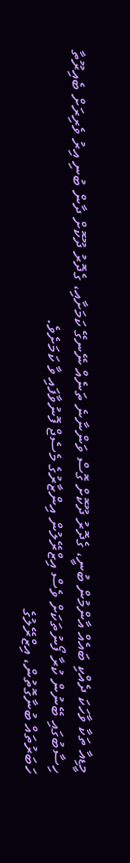މީޑިއާ ތަކާ ވާހަކަ ދެއްކި ބައެއް އާންމުން ބުނީ، ގެދޮރު ދޫކޮށް ގޮސް ވަންނާނެ ތަނެއް ނޭނގޭ ކަމަށާއި، ގެދޮރު ދޫކޮށް ދާން ބުނި އިރު ވެރިރަށް ބެއިރޫތާ ހިސާބުގައި ބޭނުން ކުރާ ފޯނުތަކަށް ވެސް އިޒްރޭލުން އިންޒާރުގެ މެސެޖް ފޮނުވާފައި ވާ ކަމަށެވެ.
ހަބަރުތައް ބުނާގޮތުން، އިޒްރޭލުގެ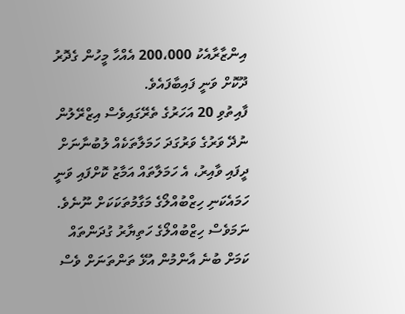އިންޒާރާއެކު 200،000 އެއްހާ މީހުން ގެދޮރު ދޫކޮށް ވަނީ ފައިބާފައެވެ.
ފާއިތުވި 20 އަހަރުގެ ތެރޭގައިވެސް އިޒްރޭލުން ނުދޭ ވަރުގެ ވަރުގަދަ ހަމަލާތަކެއް ލުބުނާނަށް ދީފައި ވާއިރު، އެ ހަމަލާތައް އަމާޒު ކޮށްފައި ވަނީ ހަމައެކަނި ހިޒްބުއްލޯގެ މަގާމުތަކަކަށް ނޫނެވެ. ނަމަވެސް ހިޒްބުއްލޯގެ ހަތިޔާރު ގުދަންތައް ކަމަށް ބުނެ އާންމުން އުޅޭ ތަންތަނަށް ވެސް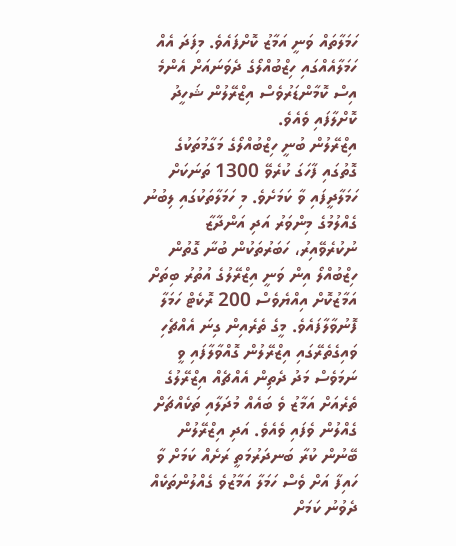ހަމަލާތައް ވަނީ އަމާޒު ކޮށްފައެވެ. މިފަދަ އެއް ހަމަލާއެއްގައި ހިޒްބުއްލޯގެ ދެވަނައަށް އެންމެ އިސް ކޮމާންޑަރުވެސް އިޒްރޭލުން ޝަހީދު ކޮށްލާފައި ވެއެވެ.
އިޒްރޭލުން ބުނީ ހިޒްބުއްލޯގެ މަގާމުތަކުގެ ގޮތުގައި ފާހަގަ ކުރެވޭ 1300 ތަނަކަށް ހަމަލާދީފައި ވާ ކަމަށެވެ. މި ހަމަލާތަކުގައި ލިބުނު ގެއްލުމުގެ މިންވަރު އަދި އަންދާޒާ ނުކުރެވޭއިރު، ހަބަރުތަކުން ބުނާ ގޮތުން ހިޒްބުއްލޯ އިން ވަނީ އިޒްރޭލުގެ އުތުރު ބިތަށް އަމާޒުކޮށް އިއްޔެވެސް 200 ރޮކެޓް ހަމަލާ ފޮނުވާލާފައެވެ. މީގެ ތެރެއިން ގިނަ އެއްޗެހި ވައިގެތެރޭގައި އިޒްރޭލުން ގޮއްވާލާފައި ވީ ނަމަވެސް މަދު ދެތިން އެއްޗެއް އިޒްރޭލުގެ ތެރެއަށް އަމާޒު ވެ ބައެއް މުދަލާއި ތަކެއްޗަށް ގެއްލުން ވެފައި ވެއެވެ. އަދި އިޒްރޭލުން ބޭނުން ކުރާ ބަނދަރުމަތީ ރަށެއް ކަމަށް ވާ ހައިފާ އަށް ވެސް ހަމަލާ އަމާޒުވެ ގެއްލުންތަކެއް ދެވުނު ކަމަށް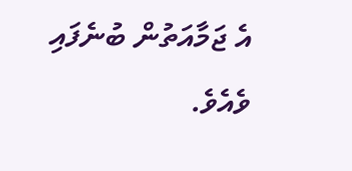އެ ޖަމާއަތުން ބުނެފައި ވެއެވެ.